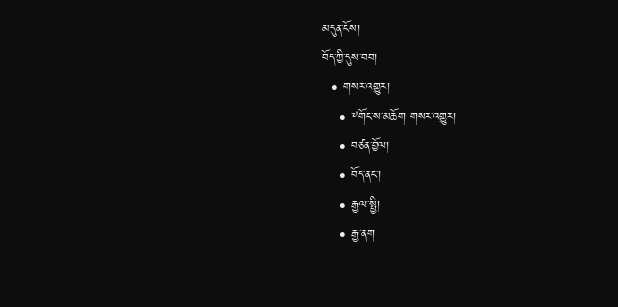མདུན་ངོས།
བོད་ཀྱི་དུས་བབ།
  • གསར་འགྱུར།
    • ༸གོང་ས་མཆོག གསར་འགྱུར།
    • བཙན་བྱོལ།
    • བོད་ནང་།
    • རྒྱལ་སྤྱི།
    • རྒྱ་ནག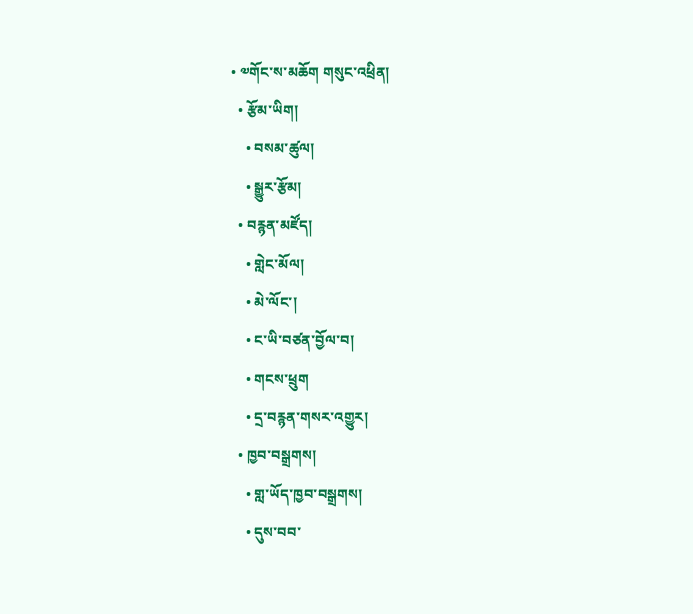• ༧གོང་ས་མཆོག གསུང་འཕྲིན།
  • རྩོམ་ཡིག།
    • བསམ་ཚུལ།
    • སྒྱུར་རྩོམ།
  • བརྙན་མཛོད།
    • གླེང་མོལ།
    • མེ་ལོང་།
    • ང་ཡི་བཙན་བྱོལ་བ།
    • གངས་ཕྲུག
    • དྲ་བརྙན་གསར་འགྱུར།
  • ཁྱབ་བསྒྲགས།
    • གླ་ཡོད་ཁྱབ་བསྒྲགས།
    • དུས་བབ་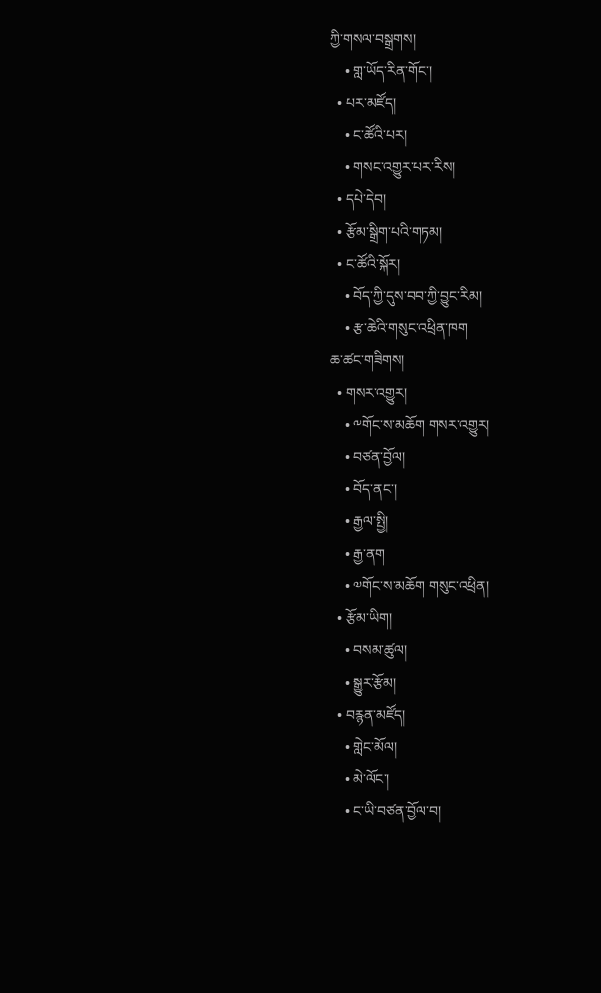ཀྱི་གསལ་བསྒྲགས།
    • གླ་ཡོད་རིན་གོང་།
  • པར་མཛོད།
    • ང་ཚོའི་པར།
    • གསང་འགྱུར་པར་རིས།
  • དཔེ་དེབ།
  • རྩོམ་སྒྲིག་པའི་གཏམ།
  • ང་ཚོའི་སྐོར།
    • བོད་ཀྱི་དུས་བབ་ཀྱི་བྱུང་རིམ།
    • རྩ་ཆེའི་གསུང་འཕྲིན་ཁག
ཆ་ཚང་གཟིགས།
  • གསར་འགྱུར།
    • ༸གོང་ས་མཆོག གསར་འགྱུར།
    • བཙན་བྱོལ།
    • བོད་ནང་།
    • རྒྱལ་སྤྱི།
    • རྒྱ་ནག
    • ༧གོང་ས་མཆོག གསུང་འཕྲིན།
  • རྩོམ་ཡིག།
    • བསམ་ཚུལ།
    • སྒྱུར་རྩོམ།
  • བརྙན་མཛོད།
    • གླེང་མོལ།
    • མེ་ལོང་།
    • ང་ཡི་བཙན་བྱོལ་བ།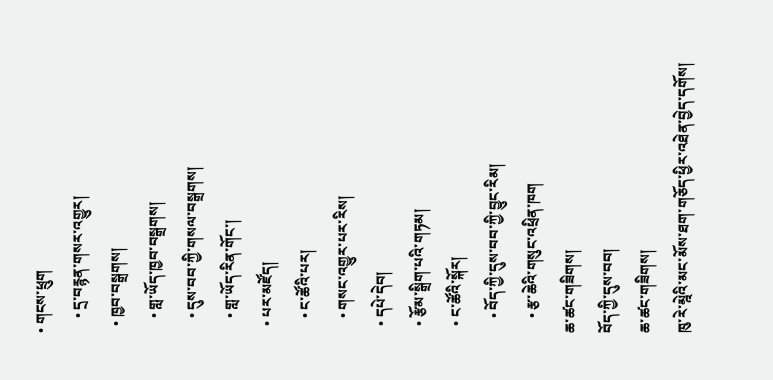• གངས་ཕྲུག
    • དྲ་བརྙན་གསར་འགྱུར།
  • ཁྱབ་བསྒྲགས།
    • གླ་ཡོད་ཁྱབ་བསྒྲགས།
    • དུས་བབ་ཀྱི་གསལ་བསྒྲགས།
    • གླ་ཡོད་རིན་གོང་།
  • པར་མཛོད།
    • ང་ཚོའི་པར།
    • གསང་འགྱུར་པར་རིས།
  • དཔེ་དེབ།
  • རྩོམ་སྒྲིག་པའི་གཏམ།
  • ང་ཚོའི་སྐོར།
    • བོད་ཀྱི་དུས་བབ་ཀྱི་བྱུང་རིམ།
    • རྩ་ཆེའི་གསུང་འཕྲིན་ཁག
ཆ་ཚང་གཟིགས།
བོད་ཀྱི་དུས་བབ།
ཆ་ཚང་གཟིགས།
ཁུ་རེ་མྰེའི་མང་མོས་ཐག་གཅོད་ཕྱིར་འཐེན་བྱེད་དགོས།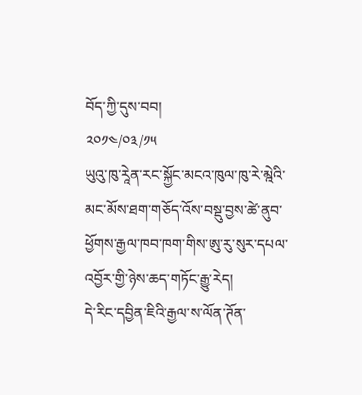བོད་ཀྱི་དུས་བབ།
༢༠༡༤/༠༣/༡༥
ཡུའུ་ཁུ་རཱེན་རང་སྐྱོང་མངའ་ཁུལ་ཁུ་རེ་མྰེའི་མང་མོས་ཐག་གཅོད་འོས་བསྡུ་བྱས་ཚེ་ནུབ་ཕྱོགས་རྒྱལ་ཁབ་ཁག་གིས་ཨུ་རུ་སུར་དཔལ་འབྱོར་གྱི་ཉེས་ཆད་གཏོང་རྒྱུ་རེད།
དེ་རིང་དབྱིན་ཇིའི་རྒྱལ་ས་ལོན་ཊོན་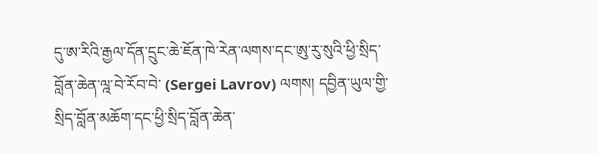དུ་ཨ་རིའི་རྒྱལ་དོན་དྲུང་ཆེ་ཇོན་ཁེ་རེན་ལགས་དང་ཨུ་རུ་སུའི་ཕྱི་སྲིད་བློན་ཆེན་ལྰ་བེ་རོབ་བེ་ (Sergei Lavrov) ལགས། དབྱིན་ཡུལ་གྱི་སྲིད་བློན་མཆོག་དང་ཕྱི་སྲིད་བློན་ཆེན་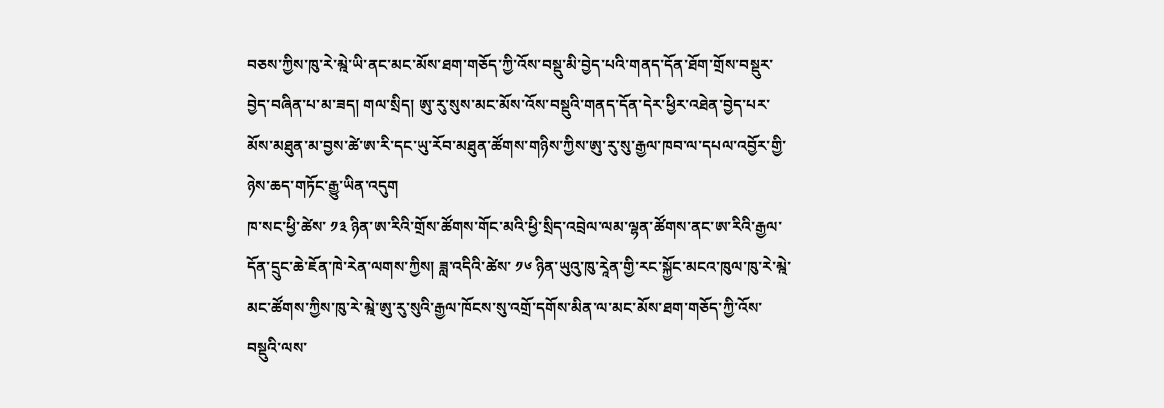བཅས་ཀྱིས་ཁུ་རེ་མྰེ་ཡི་ནང་མང་མོས་ཐག་གཅོད་ཀྱི་འོས་བསྡུ་མི་བྱེད་པའི་གནད་དོན་ཐོག་གྲོས་བསྡུར་བྱེད་བཞིན་པ་མ་ཟད། གལ་སྲིད། ཨུ་རུ་སུས་མང་མོས་འོས་བསྡུའི་གནད་དོན་དེར་ཕྱིར་འཐེན་བྱེད་པར་མོས་མཐུན་མ་བྱས་ཚེ་ཨ་རི་དང་ཡུ་རོབ་མཐུན་ཚོགས་གཉིས་ཀྱིས་ཨུ་རུ་སུ་རྒྱལ་ཁབ་ལ་དཔལ་འབྱོར་གྱི་ཉེས་ཆད་གཏོང་རྒྱུ་ཡིན་འདུག
ཁ་སང་ཕྱི་ཚེས་ ༡༣ ཉིན་ཨ་རིའི་གྲོས་ཚོགས་གོང་མའི་ཕྱི་སྲིད་འབྲེལ་ལམ་ལྷན་ཚོགས་ནང་ཨ་རིའི་རྒྱལ་དོན་དྲུང་ཆེ་ཇོན་ཁེ་རེན་ལགས་ཀྱིས། ཟླ་འདིའི་ཚེས་ ༡༦ ཉིན་ཡུའུ་ཁུ་རཱེན་གྱི་རང་སྐྱོང་མངའ་ཁུལ་ཁུ་རེ་མྰེ་མང་ཚོགས་ཀྱིས་ཁུ་རེ་མྰེ་ཨུ་རུ་སུའི་རྒྱལ་ཁོངས་སུ་འགྲོ་དགོས་མིན་ལ་མང་མོས་ཐག་གཅོད་ཀྱི་འོས་བསྡུའི་ལས་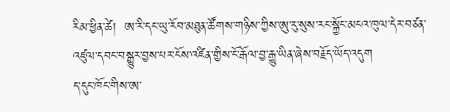རིམ་ཕྱིན་ཚེ།  ཨ་རི་དང་ཡུ་རོབ་མཐུན་ཚོགས་གཉིས་ཀྱིས་ཨུ་རུ་སུས་རང་སྐྱོང་མངའ་ཁུལ་དེར་བཙན་འཛུལ་དབང་བསྒྱུར་བྱས་པར་ངོས་འཛིན་གྱིས་ངོ་རྒོལ་བྱ་རྒྱུ་ཡིན་ཞེས་བརྗོད་ཡོད་འདུག
ད་དུང་ཁོང་གིས་ཨ་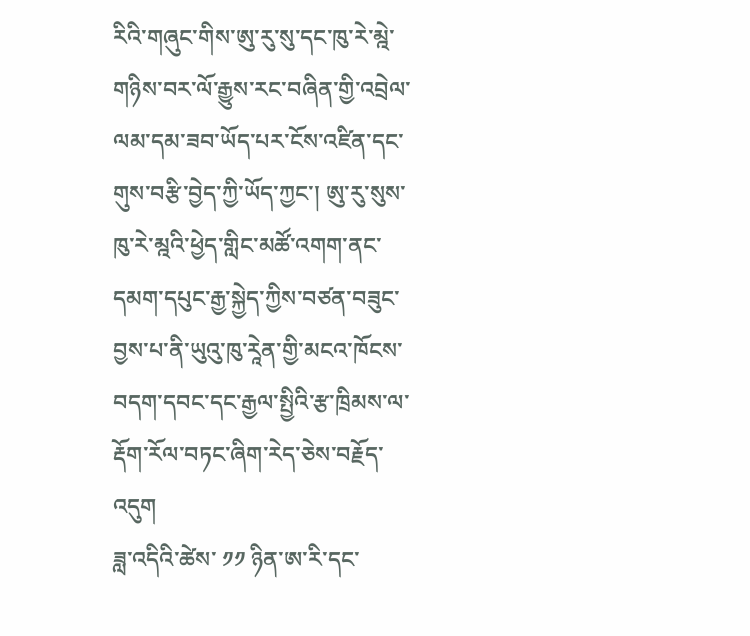རིའི་གཞུང་གིས་ཨུ་རུ་སུ་དང་ཁུ་རེ་མྰེ་གཉིས་བར་ལོ་རྒྱུས་རང་བཞིན་གྱི་འབྲེལ་ལམ་དམ་ཟབ་ཡོད་པར་ངོས་འཛིན་དང་གུས་བརྩི་བྱེད་ཀྱི་ཡོད་ཀྱང་། ཨུ་རུ་སུས་ཁུ་རེ་མྰའི་ཕྱེད་གླིང་མཚོ་འགག་ནང་དམག་དཔུང་རྒྱ་སྐྱེད་ཀྱིས་བཙན་བཟུང་བྱས་པ་ནི་ཡུའུ་ཁུ་རཱེན་གྱི་མངའ་ཁོངས་བདག་དབང་དང་རྒྱལ་སྤྱིའི་རྩ་ཁྲིམས་ལ་རྡོག་རོལ་བཏང་ཞིག་རེད་ཅེས་བརྗོད་འདུག
ཟླ་འདིའི་ཚེས་ ༡༡ ཉིན་ཨ་རི་དང་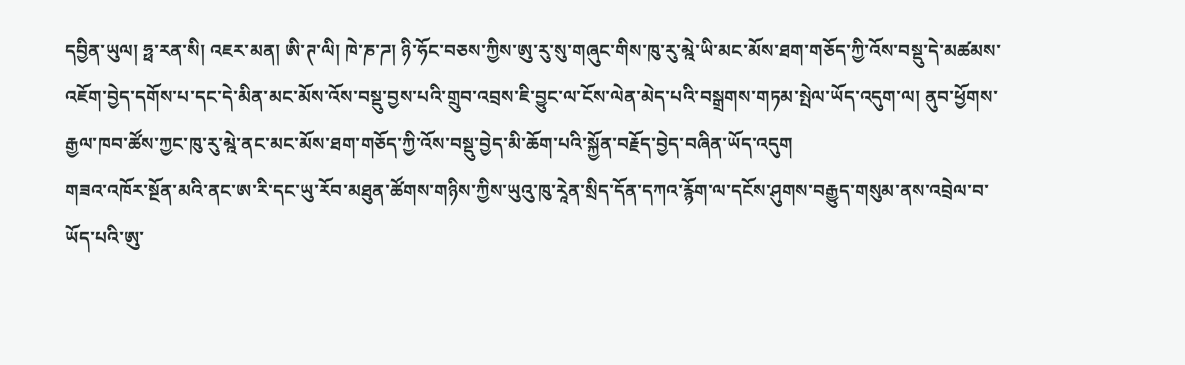དབྱིན་ཡུལ། ཧྥ་རན་སི། འཇར་མན། ཨི་ཊ་ལི། ཁེ་ཎ་ཌ། ཉི་ཧོང་བཅས་ཀྱིས་ཨུ་རུ་སུ་གཞུང་གིས་ཁུ་རུ་མྰེ་ཡི་མང་མོས་ཐག་གཅོད་ཀྱི་འོས་བསྡུ་དེ་མཚམས་འཇོག་བྱེད་དགོས་པ་དང་དེ་མིན་མང་མོས་འོས་བསྡུ་བྱས་པའི་གྲུབ་འབྲས་ཇི་བྱུང་ལ་ངོས་ལེན་མེད་པའི་བསྒྲགས་གཏམ་སྤེལ་ཡོད་འདུག་ལ། ནུབ་ཕྱོགས་རྒྱལ་ཁབ་ཚོས་ཀྱང་ཁུ་རུ་མྰེ་ནང་མང་མོས་ཐག་གཅོད་ཀྱི་འོས་བསྡུ་བྱེད་མི་ཆོག་པའི་སྐྱོན་བརྗོད་བྱེད་བཞིན་ཡོད་འདུག
གཟའ་འཁོར་སྔོན་མའི་ནང་ཨ་རི་དང་ཡུ་རོབ་མཐུན་ཚོགས་གཉིས་ཀྱིས་ཡུའུ་ཁུ་རཱེན་སྲིད་དོན་དཀའ་རྙོག་ལ་དངོས་ཤུགས་བརྒྱུད་གསུམ་ནས་འབྲེལ་བ་ཡོད་པའི་ཨུ་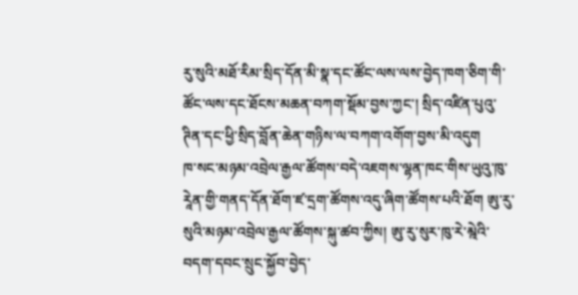རུ་སུའི་མཐོ་རིམ་སྲིད་དོན་མི་སྣ་དང་ཚོང་ལས་ལས་བྱེད་ཁག་ཅིག་གི་ཚོང་ལས་དང་ཐོངས་མཆན་བཀག་སྡོམ་བྱས་ཀྱང་། སྲིད་འཛིན་པུའུ་ཊིན་དང་ཕྱི་སྲིད་བློན་ཆེན་གཉིས་ལ་བཀག་འགོག་བྱས་མི་འདུག
ཁ་སང་མཉམ་འབྲེལ་རྒྱལ་ཚོགས་བདེ་འཇགས་ལྷན་ཁང་གིས་ཡུའུ་ཁུ་རཱེན་གྱི་གནད་དོན་ཐོག་ཛ་དྲག་ཚོགས་འདུ་ཞིག་ཚོགས་པའི་ཐོག ཨུ་རུ་སུའི་མཉམ་འབྲེལ་རྒྱལ་ཚོགས་སྐུ་ཚབ་ཀྱིས། ཨུ་རུ་སུར་ཁུ་རེ་མྰེའི་བདག་དབང་སྲུང་སྐྱོབ་བྱེད་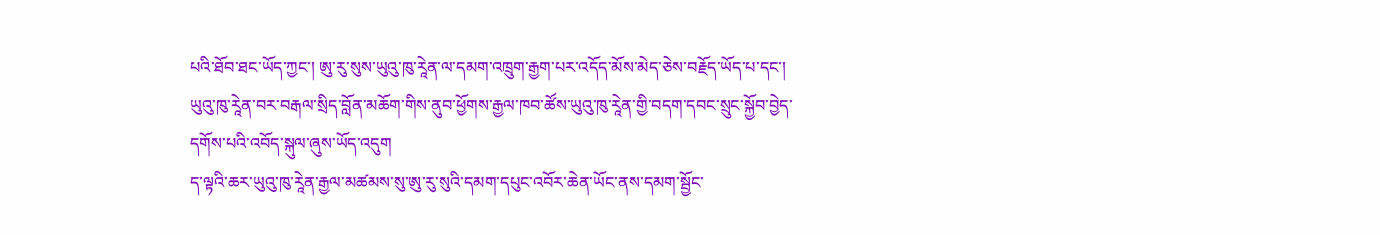པའི་ཐོབ་ཐང་ཡོད་ཀྱང་། ཨུ་རུ་སུས་ཡུའུ་ཁུ་རཱེན་ལ་དམག་འཁྲུག་རྒྱག་པར་འདོད་མོས་མེད་ཅེས་བརྗོད་ཡོད་པ་དང་། ཡུའུ་ཁུ་རཱེན་བར་བརྒལ་སྲིད་བློན་མཆོག་གིས་ནུབ་ཕྱོགས་རྒྱལ་ཁབ་ཚོས་ཡུའུ་ཁུ་རཱེན་གྱི་བདག་དབང་སྲུང་སྐྱོབ་བྱེད་དགོས་པའི་འབོད་སྐུལ་ཞུས་ཡོད་འདུག
ད་ལྟའི་ཆར་ཡུའུ་ཁུ་རཱེན་རྒྱལ་མཚམས་སུ་ཨུ་རུ་སུའི་དམག་དཔུང་འབོར་ཆེན་ཡོང་ནས་དམག་སྦྱོང་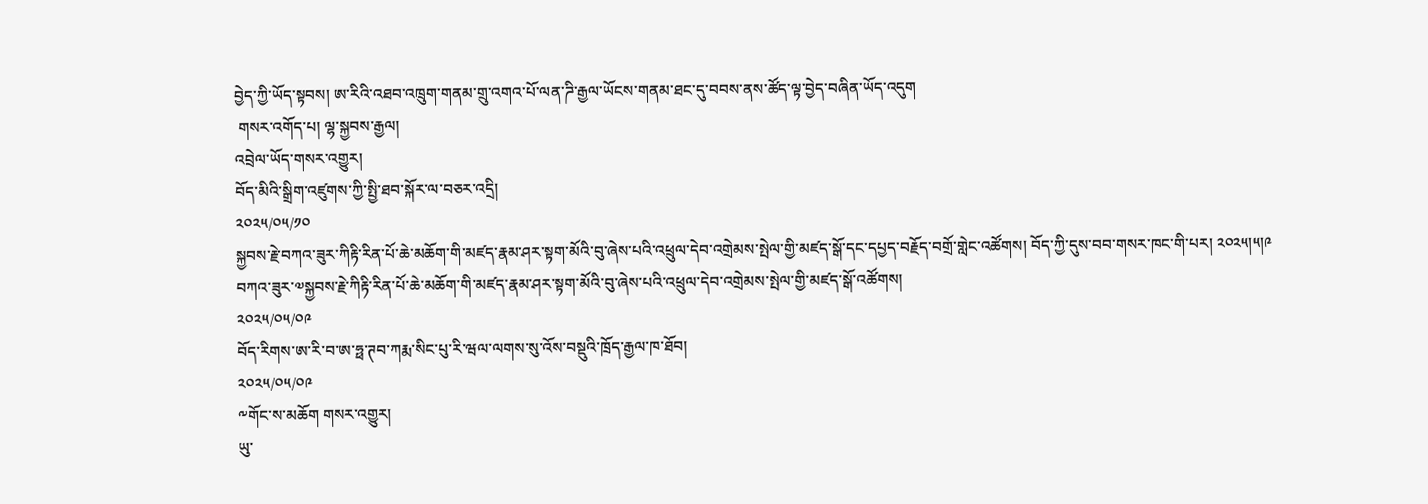བྱེད་ཀྱི་ཡོད་སྟབས། ཨ་རིའི་འཐབ་འཁྲུག་གནམ་གྲུ་འགའ་པོ་ལན་ཌི་རྒྱལ་ཡོངས་གནམ་ཐང་དུ་བབས་ནས་ཚོད་ལྟ་བྱེད་བཞིན་ཡོད་འདུག
 གསར་འགོད་པ། ལྷ་སྐྱབས་རྒྱལ།
འབྲེལ་ཡོད་གསར་འགྱུར།
བོད་མིའི་སྒྲིག་འཛུགས་ཀྱི་སྤྱི་ཐབ་སྐོར་ལ་བཅར་འདྲི།
༢༠༢༥/༠༥/༡༠
སྐྱབས་རྗེ་བཀའ་ཟུར་ཀིརྟི་རིན་པོ་ཆེ་མཆོག་གི་མཛད་རྣམ་ཤར་སྟག་མོའི་བུ་ཞེས་པའི་འཕྲུལ་དེབ་འགྲེམས་སྤེལ་གྱི་མཛད་སྒོ་དང་དཔྱད་བརྗོད་བགྲོ་གླེང་འཚོགས། བོད་ཀྱི་དུས་བབ་གསར་ཁང་གི་པར། ༢༠༢༥།༥།༩
བཀའ་ཟུར་༧སྐྱབས་རྗེ་ཀིརྟི་རིན་པོ་ཆེ་མཆོག་གི་མཛད་རྣམ་ཤར་སྟག་མོའི་བུ་ཞེས་པའི་འཕྲུལ་དེབ་འགྲེམས་སྤེལ་གྱི་མཛད་སྒོ་འཚོགས།
༢༠༢༥/༠༥/༠༩
བོད་རིགས་ཨ་རི་བ་ཨ་ཧྥ་ཊབ་ཀརྨ་སིང་པུ་རི་ཝལ་ལགས་སུ་འོས་བསྡུའི་ཁྲོད་རྒྱལ་ཁ་ཐོབ།
༢༠༢༥/༠༥/༠༩
༸གོང་ས་མཆོག གསར་འགྱུར།
ཡུ་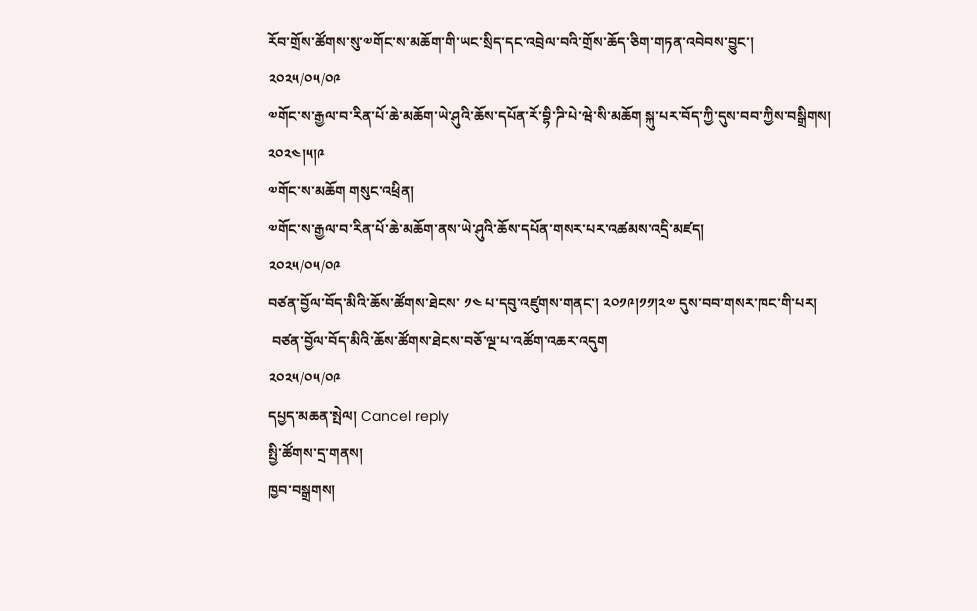རོབ་གྲོས་ཚོགས་སུ་༧གོང་ས་མཆོག་གི་ཡང་སྲིད་དང་འབྲེལ་བའི་གྲོས་ཆོད་ཅིག་གཏན་འབེབས་བྱུང་།
༢༠༢༥/༠༥/༠༩
༧གོང་ས་རྒྱལ་བ་རིན་པོ་ཆེ་མཆོག་ཡེ་ཤུའི་ཆོས་དཔོན་རོ་བྷི་ཌི་པེ་ཝེ་སི་མཆོག སྐུ་པར་བོད་ཀྱི་དུས་བབ་ཀྱིས་བསྒྲིགས། ༢༠༢༤།༥།༩
༧གོང་ས་མཆོག གསུང་འཕྲིན།
༧གོང་ས་རྒྱལ་བ་རིན་པོ་ཆེ་མཆོག་ནས་ཡེ་ཤུའི་ཆོས་དཔོན་གསར་པར་འཚམས་འདྲི་མཛད།
༢༠༢༥/༠༥/༠༩
བཙན་བྱོལ་བོད་མིའི་ཆོས་ཚོགས་ཐེངས་ ༡༤ པ་དབུ་འཛུགས་གནང་། ༢༠༡༩།༡༡།༢༧ དུས་བབ་གསར་ཁང་གི་པར།
 བཙན་བྱོལ་བོད་མིའི་ཆོས་ཚོགས་ཐེངས་བཅོ་ལྔ་པ་འཚོག་འཆར་འདུག
༢༠༢༥/༠༥/༠༩
དཔྱད་མཆན་སྤེལ། Cancel reply
སྤྱི་ཚོགས་དྲ་གནས།
ཁྱབ་བསྒྲགས།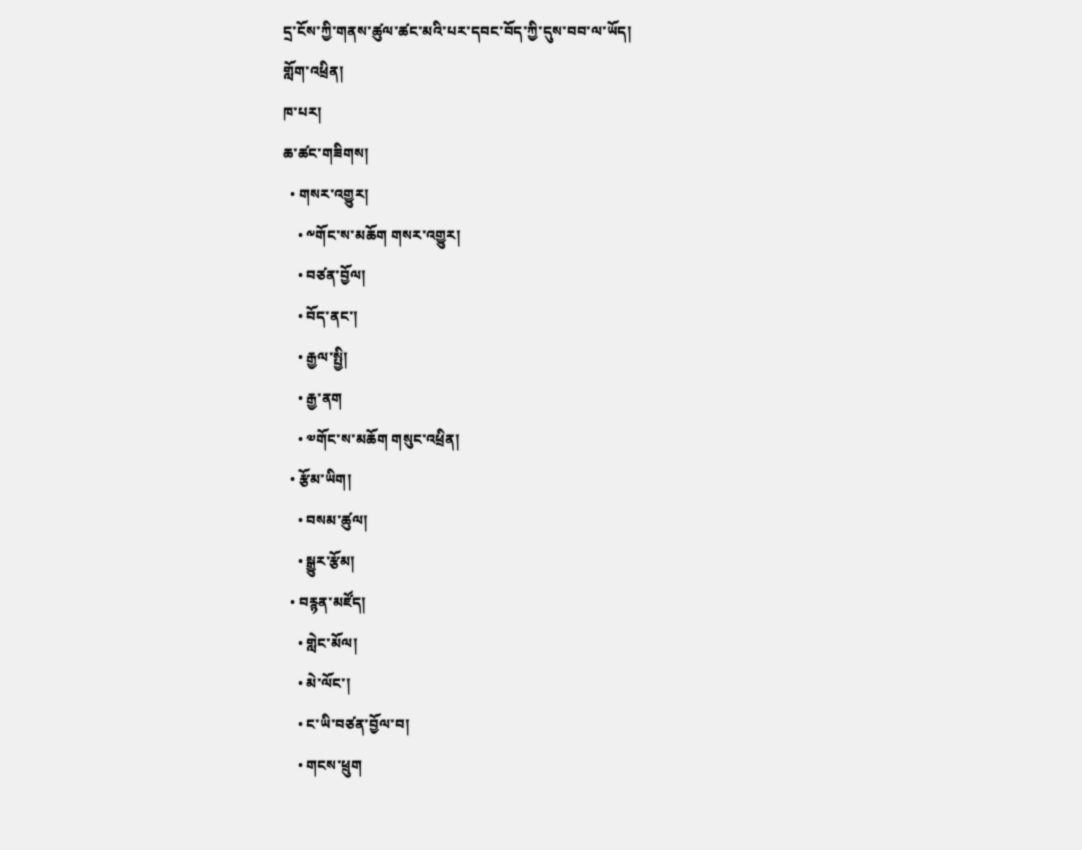དྲ་ངོས་ཀྱི་གནས་ཚུལ་ཚང་མའི་པར་དབང་བོད་ཀྱི་དུས་བབ་ལ་ཡོད།
གློག་འཕྲིན།
ཁ་པར།
ཆ་ཚང་གཟིགས།
  • གསར་འགྱུར།
    • ༸གོང་ས་མཆོག གསར་འགྱུར།
    • བཙན་བྱོལ།
    • བོད་ནང་།
    • རྒྱལ་སྤྱི།
    • རྒྱ་ནག
    • ༧གོང་ས་མཆོག གསུང་འཕྲིན།
  • རྩོམ་ཡིག།
    • བསམ་ཚུལ།
    • སྒྱུར་རྩོམ།
  • བརྙན་མཛོད།
    • གླེང་མོལ།
    • མེ་ལོང་།
    • ང་ཡི་བཙན་བྱོལ་བ།
    • གངས་ཕྲུག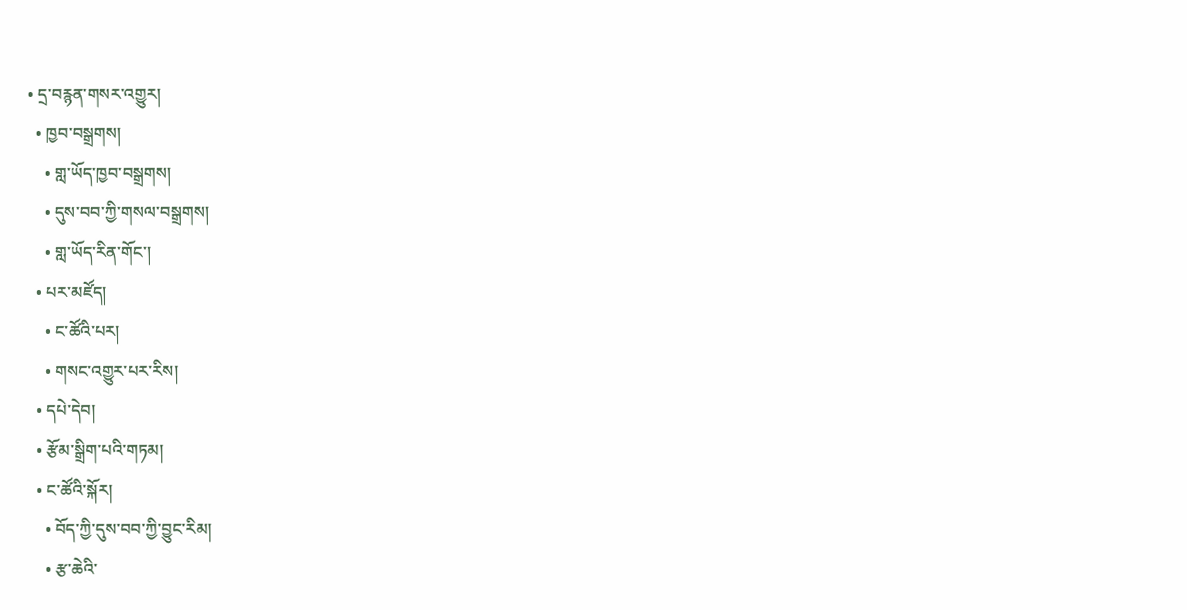• དྲ་བརྙན་གསར་འགྱུར།
  • ཁྱབ་བསྒྲགས།
    • གླ་ཡོད་ཁྱབ་བསྒྲགས།
    • དུས་བབ་ཀྱི་གསལ་བསྒྲགས།
    • གླ་ཡོད་རིན་གོང་།
  • པར་མཛོད།
    • ང་ཚོའི་པར།
    • གསང་འགྱུར་པར་རིས།
  • དཔེ་དེབ།
  • རྩོམ་སྒྲིག་པའི་གཏམ།
  • ང་ཚོའི་སྐོར།
    • བོད་ཀྱི་དུས་བབ་ཀྱི་བྱུང་རིམ།
    • རྩ་ཆེའི་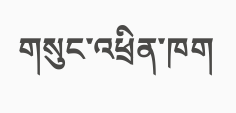གསུང་འཕྲིན་ཁག